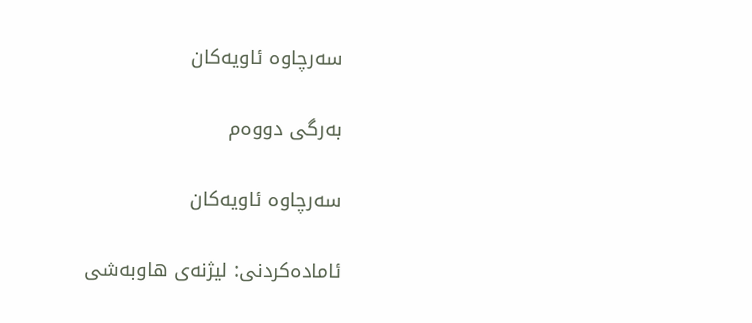سەرچاوە ئاویەکان

بەرگی دووەم

سەرچاوە ئاویەکان

ئامادەکردنی: لیژنه‌ی هاوبه‌شی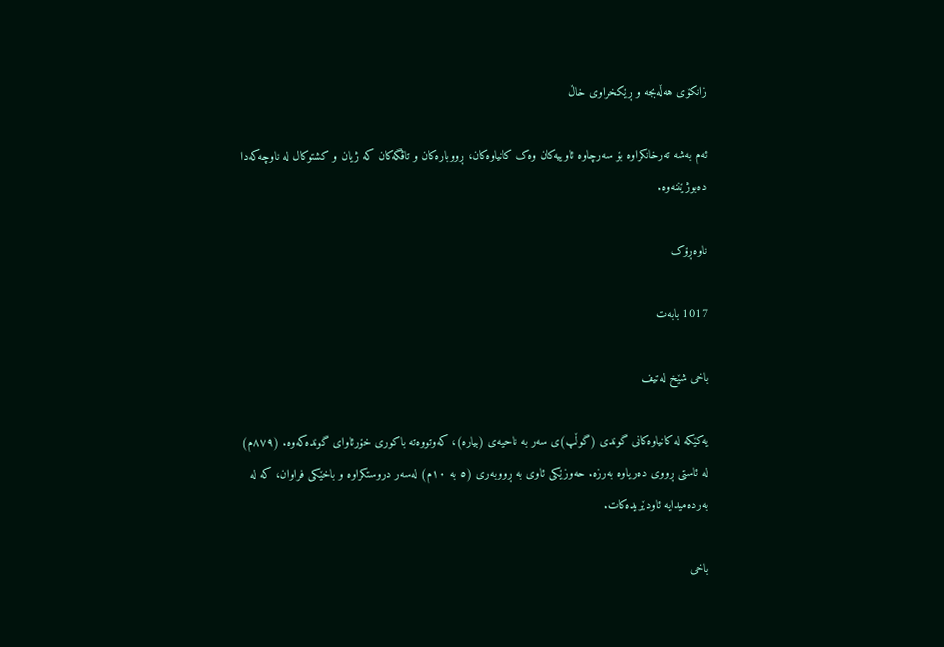زانكۆی هه‌ڵه‌بجه‌ و ڕێكخراوی خاڵ

ئەم بەشە تەرخانکراوە بۆ سەرچاوە ئاوییەکان وەک کانیاوەکان، ڕووبارەکان و تاڤگەکان کە ژیان و کشتوکال لە ناوچەکەدا دەبوژێننەوە.

ناوەڕۆک

1017 بابەت

باخی شێخ لەتیف

یەکێکە لە کانیاوەکانی گوندی (گوڵپ)ی سەر بە ناحیەی (بیارە)، کەوتووەتە باکوری خۆرئاوای گوندەکەوە‌. (٨٧٩م) لە ئاستی ڕووی دەریاوە بەرزە. حەوزێکی ئاوی بە ڕووبەری (٥ بە ١٠م) لەسەر دروستکراوە و باخێکی فراوان، کە لە بەردەمیدایە ئاودێریدەکات.

باخی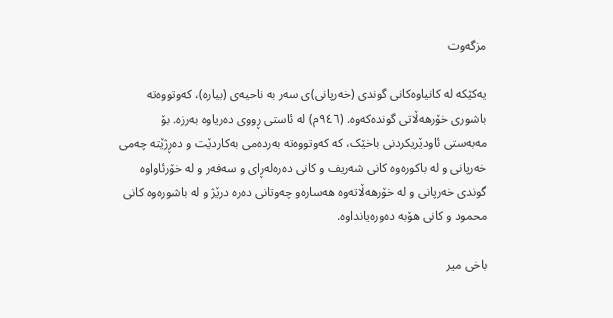مزگەوت

یەکێکە لە کانیاوەکانی گوندی (خەرپانی)ی سەر بە ناحیەی (بیارە)، کەوتووەتە باشوری خۆرهەڵاتی گوندەکەوە‌. (٩٤٦م) لە ئاستی ڕووی دەریاوە بەرزە. بۆ مەبەستی ئاودێریکردنی باخێک، کە کەوتووەتە بەردەمی بەکاردێت و دەڕژێتە چەمی خەرپانی و لە باکورەوە کانی شەریف و کانی دەرەلەڕای و سەفەر و لە خۆرئاواوە گوندی خەرپانی و لە خۆرهەڵاتەوە هەسارەو چەوتانی دەرە درێژ و لە باشورەوە کانی محمود و کانی هۆبە دەورەیانداوە.

باخى مير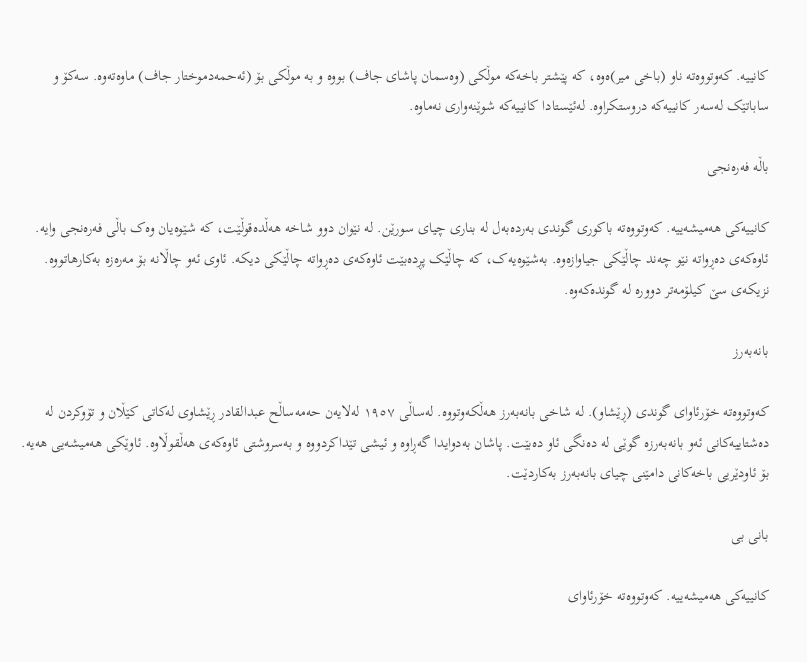کانییە. کەوتووەتە ناو (باخى مير)ەوە، کە پێشتر باخەکە موڵکى (وەسمان پاشاى جاف) بووە و بە موڵکى بۆ (ئەحمەدموختار جاف) ماوەتەوە. سەکۆ و ساباتێک لەسەر کانییەکە دروستکراوە. لەئێستادا کانییەکە شوێنەواری نەماوە.

باڵە فەرەنجی

کانییەکی هەمیشەییە. کەوتووەتە باکوری گوندی بەردەبەل لە بناری چیای سورێن. لە نێوان دوو شاخە هەڵدەقوڵێت، کە شێوەیان وەک باڵی فەرەنجی وایە. ئاوەکەی دەڕواتە نێو چەند چاڵێکی جیاوازەوە. بەشێوەیەک، کە چاڵێک پڕدەبێت ئاوەکەی دەڕواتە چاڵێکی دیکە. ئاوی ئەو چاڵانە بۆ مەرەزە بەکارهاتووە. نزیکەی سێ کیلۆمەتر دوورە لە گوندەکەوە.

بانەبەرز

کەوتووەتە خۆرئاوای گوندی (ڕێشاو). لە شاخی بانەبەرز هەڵکەوتووە. لەساڵی ١٩٥٧ لەلایەن حەمەساڵح عبدالقادر ڕێشاوی لەکاتی کێڵان و تۆوکردن لە دەشتاییەکانی ئەو بانەبەرزە گوێی لە دەنگی ئاو دەبێت. پاشان بەدوایدا گەڕاوە و ئیشی تێداکردووە و بەسروشتی ئاوەکەی هەڵقوڵاوە. ئاوێکی هەمیشەیی هەیە. بۆ ئاودێریی باخەکانی دامێنی چیای بانەبەرز بەکاردێت.

بانى بى

کانيیەکى هەميشەييە. کەوتووەتە خۆرئاواى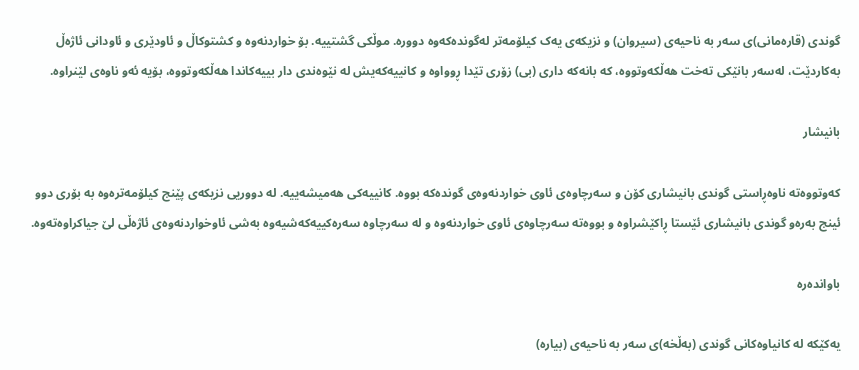گوندى (قارەمانى)ی سەر بە ناحیەی (سیروان) و نزيکەى يەک کيلۆمەتر لەگوندەکەوە دوورە. موڵکى گشتیيه. بۆ خواردنەوە و کشتوکاڵ و ئاودێرى و ئاودانى ئاژەڵ بەکاردێت، لەسەر بانێکى تەخت هەڵکەوتووە، کە بانەکە دارى (بى) زۆرى تێدا ڕوواوە و کانيیەکەيش لە نێوەندى دار بيیەکاندا هەڵکەوتووە، بۆيە ئەو ناوەی لێنراوە.

بانیشار

کەوتووەتە ناوەڕاستی گوندی بانیشاری کۆن و سەرچاوەی ئاوی خواردنەوەی گوندەکە بووە. کانییەکی هەمیشەییە. لە دووریی نزیکەی پێنج کیلۆمەترەوە بە بۆری دوو ئینج بەرەو گوندی بانیشاری ئێستا ڕاکێشراوە و بووەتە سەرچاوەی ئاوی خواردنەوە و لە سەرچاوە سەرەکییەکەشیەوە بەشی ئاوخواردنەوەی ئاژەڵی لێ جیاکراوەتەوە.

باواندەرە

یەکێکە لە کانیاوەکانی گوندی (بەڵخە)ی سەر بە ناحیە‌ی (بیارە)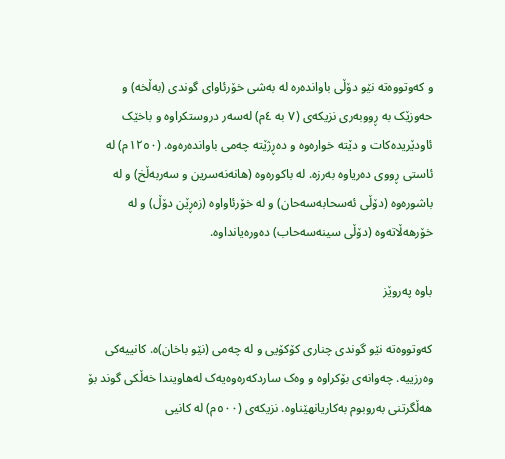و کەوتووەتە نێو دۆڵی باواندەرە لە بەشی خۆرئاوای گوندی (بەڵخە) و حەوزێک بە ڕووبەری نزیکەی (٧ بە ٤م) لەسەر دروستکراوە و باخێک ئاودێریدەکات و دێتە خوارەوە و دەڕژێتە چەمی باواندەرەوە. (١٢٥٠م) لە ئاستی ڕووی دەریاوە بەرزە. لە باکورەوە (هانەنەسرین و سەربەڵخ) و لە باشورەوە (دۆڵی ئەسحابەسەحان) و لە خۆرئاواوە (زەڕێن دۆڵ) و لە خۆرهەڵاتەوە (دۆڵی سینەسەحاب) دەورەیانداوە.

باوە پەروێز

کەوتووەتە نێو گوندی چناری کۆکۆیی و لە چەمی (نێو باخان)ە. کانییەکی وەرزییە. چەوانەی بۆکراوە و وەک ساردکەرەوەیەک لەهاویندا خەڵکی گوند بۆ هەڵگرتنی بەروبوم بەکاریانهێناوە. نزیکەی (٥٠٠م) لە کانیی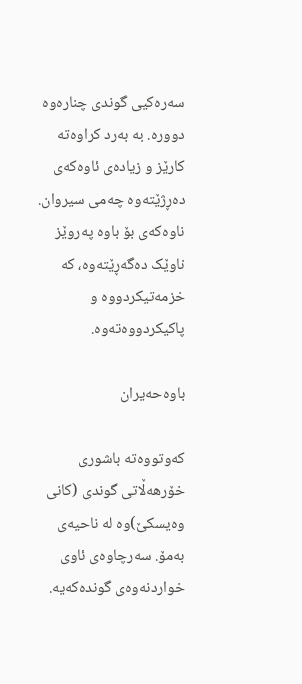سەرەکیی گوندی چنارەوە دوورە. بە بەرد کراوەتە کارێز و زیادەی ئاوەکەی دەڕژێتەوە چەمی سیروان. ناوەکەی بۆ باوە پەروێز ناوێک دەگەڕێتەوە، کە خزمەتیکردووە و پاکیکردووەتەوە.

باوەحەیران

کەوتووەتە باشوری خۆرهەڵاتی گوندی (کانی وەیسکێ)وە لە ناحیەی بەمۆ. سەرچاوەی ئاوی خواردنەوەی گوندەکەیە.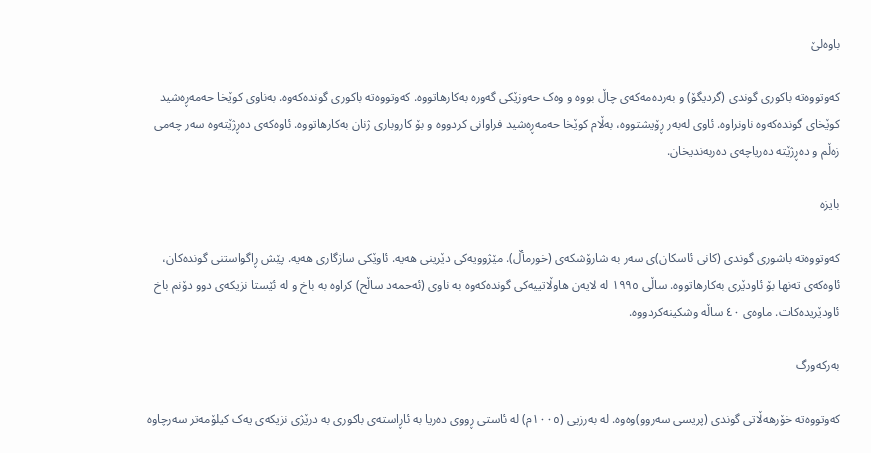باوەلێ

کەوتووەتە باکوری گوندی (گردیگۆ) و بەردەمەکەی چاڵ بووە و وەک حەوزێکی گەورە بەکارهاتووە. کەوتووەتە باکوری گوندەکەوە. بەناوی کوێخا حەمەڕەشید کوێخای گوندەکەوە ناونراوە. ئاوی لەبەر ڕۆیشتووە، بەڵام کوێخا حەمەڕەشید فراوانی کردووە و بۆ کاروباری ژنان بەکارهاتووە. ئاوەکەی دەڕژێتەوە سەر چەمی زەڵم و دەڕژێتە دەریاچەی دەربەندیخان.

بایزە

کەوتووەتە باشوری گوندى (کانى ئاسکان)ی سەر بە شارۆشکەی (خورمأڵ). مێژوویەکی دێرینی هەیە. ئاوێکی سازگاری هەیە. پێش ڕاگواستنی گوندەکان، ئاوەکەی تەنها بۆ ئاودێری بەکارهاتووە. ساڵی ١٩٩٥ لە لایەن هاوڵاتییەکی گوندەکەوە بە ناوی (ئەحمەد ساڵح) کراوە بە باخ و لە ئێستا نزیکەی دوو دۆنم باخ ئاودێریدەکات. ماوەی ٤٠ ساڵە وشکینەکردووە.

بەرکەورگ

کەوتووەتە‌ خۆرهەڵاتی گوندی (پریسی سەروو)وەوە. له ‌بەرزیی (١٠٠٥م) له ‌ئاستی ڕووی دەریا بە ئاڕاستە‌ى باکوری بە درێژی نزیکەی یەک کیلۆمەتر سەرچاوە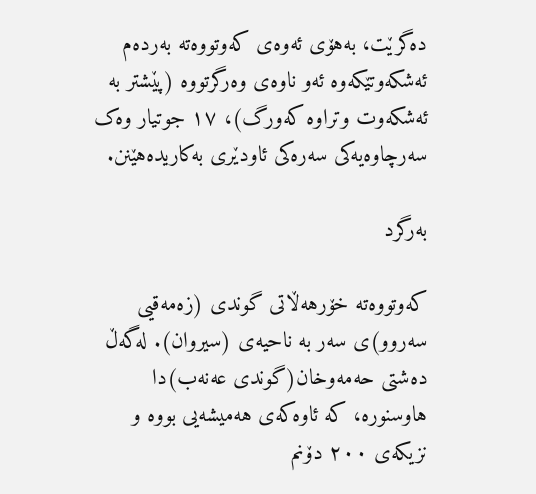دەگرێت، بەهۆی ئەوەی کەوتووەتە بەردەم ئەشکەوتێکەوە ئەو ناوەی وەرگرتووە (پێشتر بە ئەشکەوت وتراوە کەورگ)، ١٧ جوتیار وەک سەرچاوەیەکی سەرەکی ئاودێری بەکاریدەهێنن.

بەرگرد

کەوتووەتە ‌خۆرهەڵاتى گوندى (زەمەقیى سەروو)ی سەر بە ناحیەی (سیروان). لەگەڵ دەشتى حەمەوخان(گوندى عەنەب)دا هاوسنورە، کە ئاوەکەى هەميشەيى بووە و نزيکەى ٢٠٠ دۆنم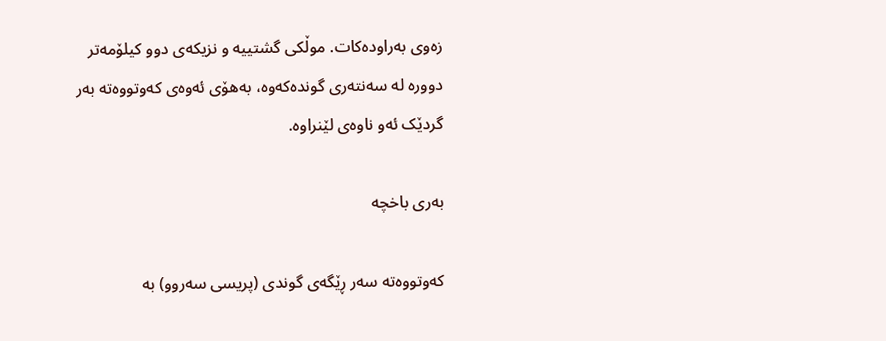زەوى بەراودەکات. موڵکى گشتييە و نزيکەى دوو کيلۆمەتر دوورە لە سەنتەرى گوندەکەوە، بەهۆى ئەوەى کەوتووەتە بەر گردێک ئەو ناوەى لێنراوە.

بەری باخچە

کەوتووەتە سەر ڕێگەی گوندی (پریسی سەروو) بە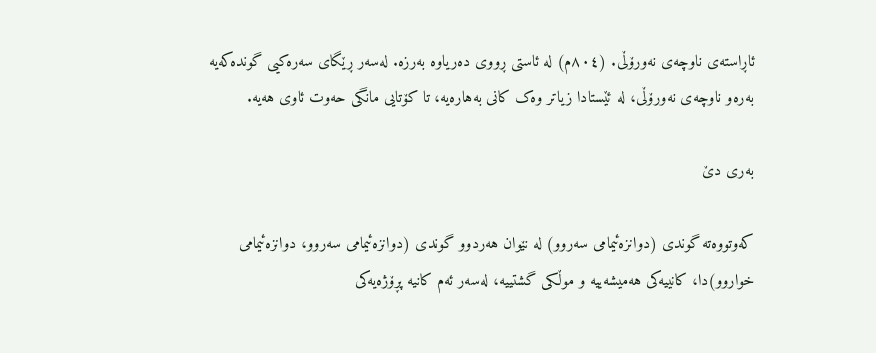ئاڕاستە‌ی ناوچەی نەورۆڵی. (٨٠٤م) لە ئاستی ڕووی دەریاوە بەرزە. لەسەر ڕێگای سەرەکیی گوندەکەیە بەرەو ناوچەی نەورۆڵی، لە ئێستادا زیاتر وەک کانی بەهارەیە، تا کۆتایی مانگی حەوت ئاوی هەیە.

بەرى دێ

کەوتووەتە‌ گوندى (دوانزەئيمامى سەروو) لە نێوان هەردوو گوندى (دوانزەئيمامى سەروو، دوانزەئيمامى خواروو)دا، کانيیەکى هەميشەييە و موڵکى گشتيیە، لەسەر ئەم کانيە پڕۆژەيەکى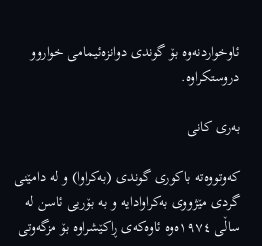ئاوخواردنەوە بۆ گوندى دوانزەئيمامى خواروو دروستکراوە.

بەرى کانى

کەوتووەتە‌ باکورى گوندى (بەکراوا) و لە دامێنى گردى مێژووى بەکراوادايه ‌و بە بۆریى ئاسن لە ساڵى ١٩٧٤ەوە ئاوەکەی ڕاکێشراوە بۆ مزگەوتى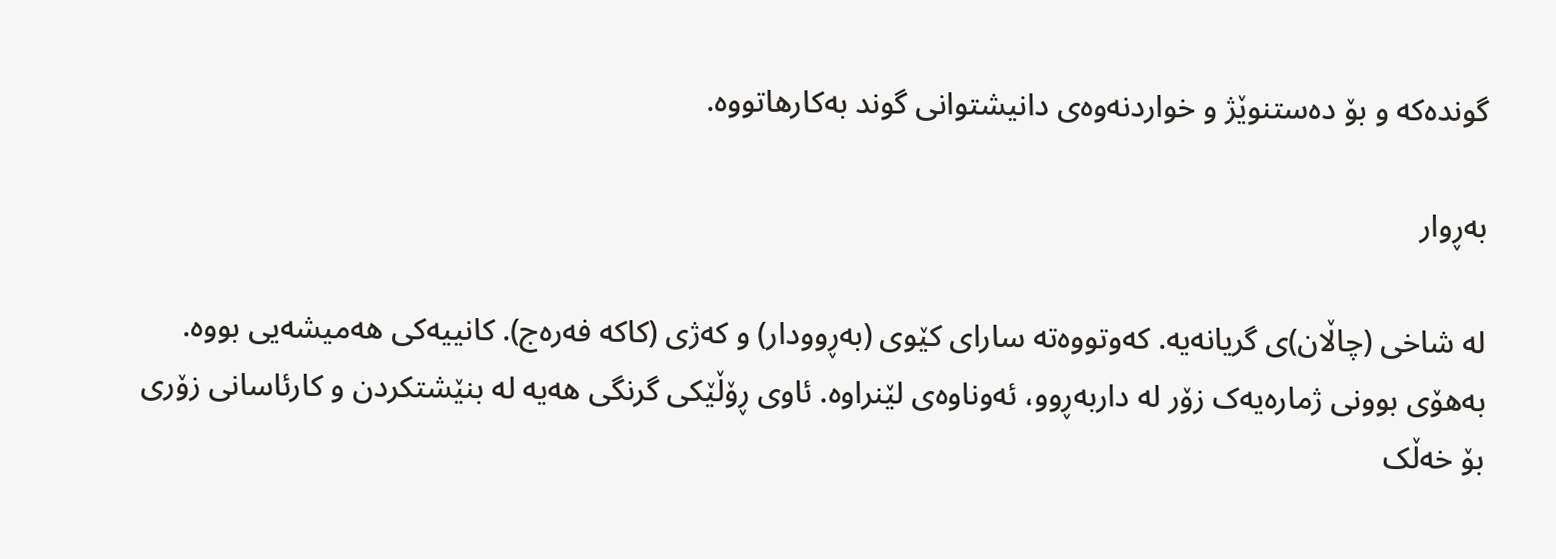گوندەکە و بۆ دەستنوێژ و خواردنەوەى دانيشتوانى گوند بەکارهاتووە‌.

بەڕوار

لە شاخی (چاڵان)ی گریانەیە. کەوتووەتە سارای کێوی (بەڕوودار) و کەژی (کاکە فەرەج). کانییەکی هەمیشەیی بووە. بەهۆی بوونی ژمارەیەک زۆر لە داربەڕوو، ئەوناوەی لێنراوە. ئاوی ڕۆڵێکی گرنگی هەیە لە بنێشتکردن و کارئاسانی زۆری بۆ خەڵک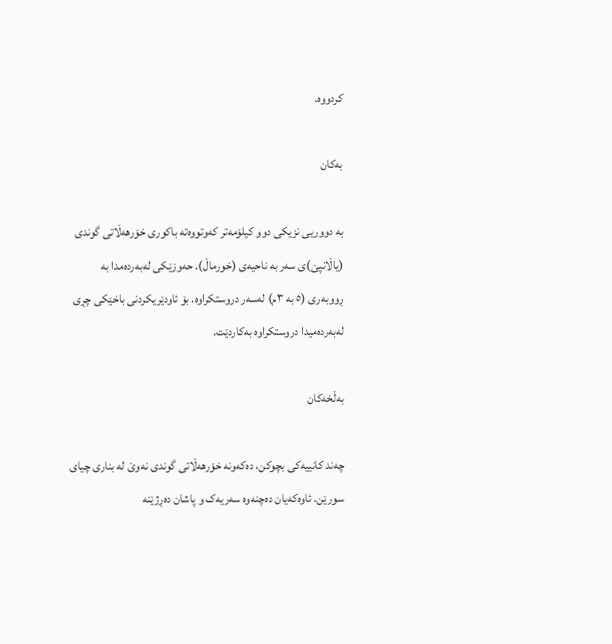کردووە.

بەکان

بە دووریی نزیکی دوو کیلۆمەتر کەوتووەتە باکوری خۆرهەڵاتی گوندی (یاڵانپێ)ى سەر بە ناحیەی (خورماڵ). حەوزێکی لەبەردەمدا بە ڕووبەری (٥ بە ٣م) لەسەر دروستکراوە. بۆ ئاودێریکردنی باخێکی چڕی لەبەردەمیدا دروستکراوە بەکاردێت.

بەڵخەکان

چەند کانییەکی بچوکن، دەکەونە خۆرهەڵاتی گوندی نەوێ لە بناری چیای سورێن. ئاوەکەیان دەچنەوە سەریەک و پاشان دەڕژێنە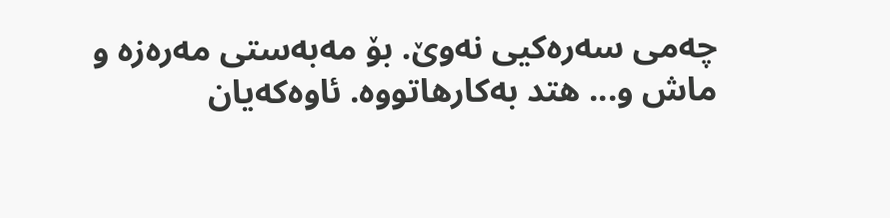چەمی سەرەکیی نەوێ. بۆ مەبەستی مەرەزە و ماش و... هتد بەکارهاتووە. ئاوەکەیان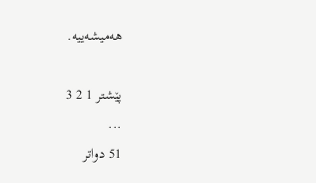هەمیشەییە.

پێشتر 1 2 3
...
51 دواتر